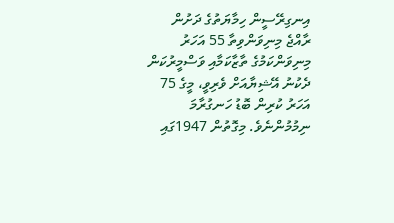އިނގިރޭސީން ހިމާޔަތުގެ ދަށުން ރާއްޖެ މިނިވަންވިތާ 55 އަހަރު
މިނިވަންކަމުގެ ތާޒާކަމާއި ވަސްމީރުކަން ދެކުނު އޭޝިޔާއަށް ވެރިވީ، މީގެ 75 އަހަރު ކުރިން ބޮޑު ހަނގުރާމަ ނިމުމުންނެވެ. މިގޮތުން 1947ގައި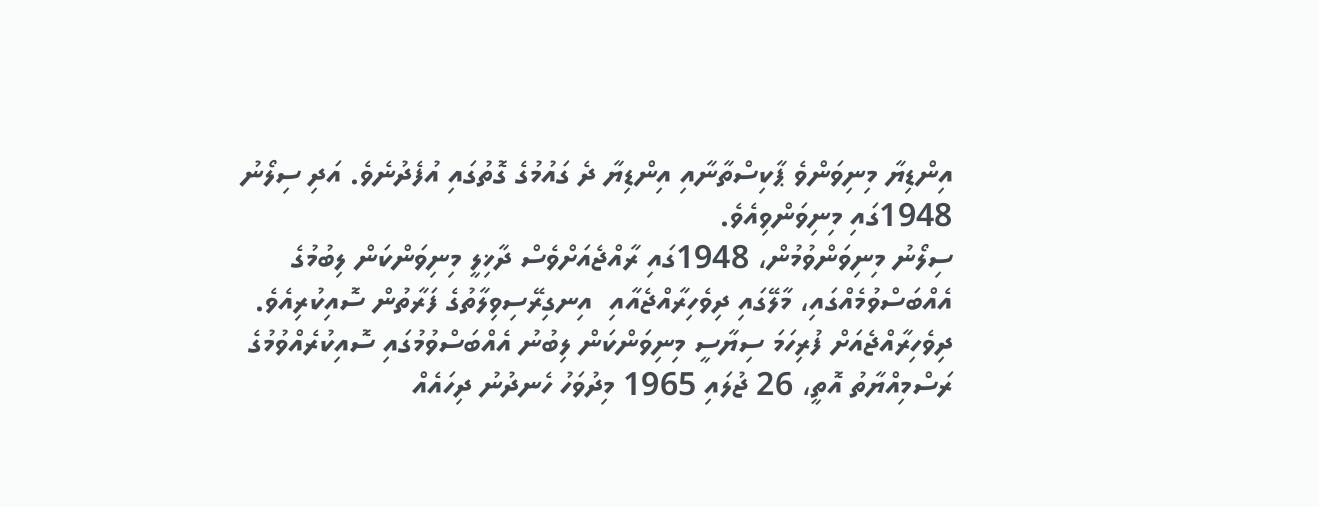އިންޑިޔާ މިނިވަންވެ ޕާކިސްތާނާއި އިންޑިޔާ ދެ ގައުމުގެ ގޮތުގައި އުފެދުނެވެ. އަދި ސިލޯނު 1948ގައި މިނިވަންވިއެވެ.
ސިލޯނު މިނިވަންވުމުން، 1948ގައި ރާއްޖެއަށްވެސް ދާޚިލީ މިނިވަންކަން ލިބުމުގެ އެއްބަސްވުމެއްގައި، މާލޭގައި ދިވެހިރާއްޖެއާއި  އިނގިރޭސިވިލާތުގެ ފަރާތުން ސޮއިކުރިއެވެ.
ދިވެހިރާއްޖެއަށް ފުރިހަމަ ސިޔާސީ މިނިވަންކަން ލިބުނު އެއްބަސްވުމުގައި ސޮއިކުރެއްވުމުގެ ރަސްމިއްޔާތު އޮތީ، 26 ޖުލައި 1965 މިދުވަހު ހެނދުނު ދިހައެއް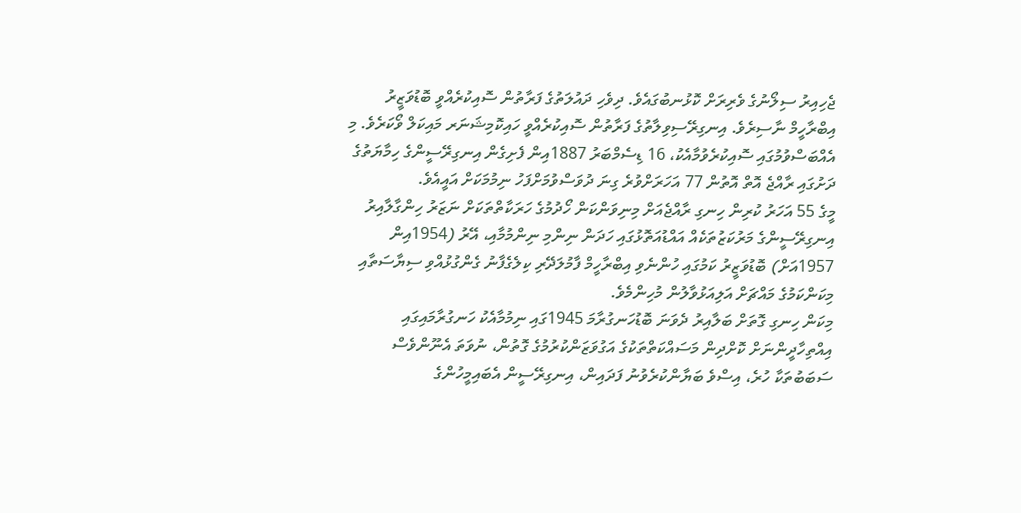ޖެހިއިރު ސިލޯނުގެ ވެރިރަށް ކޮޅުނބުގައެވެ. ދިވެހި ދައުލަތުގެ ފަރާތުން ސޮއިކުރެއްވީ ބޮޑުވަޒީރު އިބްރާހީމް ނާސިރެވެ. އިނގިރޭސިވިލާތުގެ ފަރާތުން ސޮއިކުރެއްވީ ހައިކޮމިޝަނަރ މައިކަލް ވޯކަރެވެ. މި އެއްބަސްވުމުގައި ސޮއިކުރެވުމާއެކު، 16 ޑިސެމްބަރު 1887އިން ފެށިގެން އިނގިރޭސީންގެ ހިމާޔަތުގެ ދަށުގައި ރާއްޖެ އޮތް އޮތުން 77 އަހަރަށްވުރެ ގިނަ ދުވަސްވުމަށްފަހު ނިމުމަކަށް އައީއެވެ.
މީގެ 55 އަހަރު ކުރިން ހިނގި ރާއްޖެއަށް މިނިވަންކަން ހޯދުމުގެ ހަރަކާތްތަކަށް ނަޒަރު ހިންގާލާއިރު އިނގިރޭސީންގެ މަރުކަޒުތަކެއް އައްޑުއަތޮޅުގައި ހަދަން ނިންމި ނިންމުމާއި، އޭރު (1954އިން 1957އަށް) ބޮޑުވަޒީރު ކަމުގައި ހުންނެވި އިބްރާހީމް ފާމުލަދޭރި ކިލެގެފާނު ގެންގުޅުއްވި ސިޔާސަތާއި މިކަންކަމުގެ މައްޗަށް އަލިއަޅުވާލުން މުހިންމެވެ.
މިކަން ހިނގި ގޮތަށް ބަލާއިރު ދެވަނަ ބޮޑުހަނގުރާމަ 1945ގައި ނިމުމާއެކު ހަނގުރާމައިގައި އިއްތިހާދީންނަށް ކޮށްދިން މަސައްކަތްތަކުގެ އަގުވަޒަންކުރުމުގެ ގޮތުން، ނުވަތަ އެނޫންވެސް ސަބަބުތަކާ ހުރެ، އިސްވެ ބަޔާންކުރެވުނު ފަދައިން، އިނގިރޭސީން އެބައިމީހުންގެ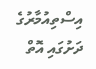އިސްތިއުމާރުގެ ދަށުގައި އޮތް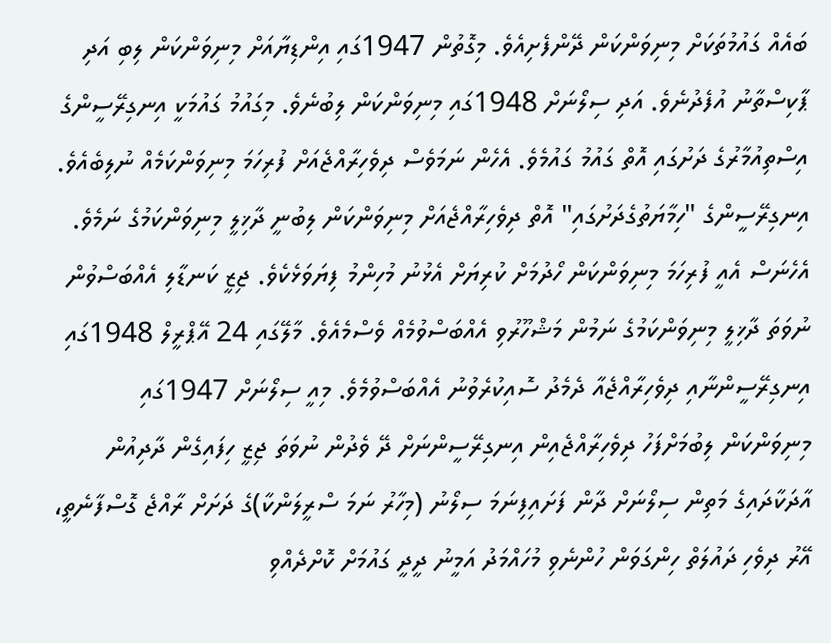ބައެއް ގައުމުތަކަށް މިނިވަންކަން ދޭންފެށިއެވެ. މިގޮތުން 1947ގައި އިންޑިޔާއަށް މިނިވަންކަން ލިބި އަދި ޕާކިސްތާނު އުފެދުނެވެ. އަދި ސިލޯނަށް 1948ގައި މިނިވަންކަން ލިބުނެވެ. މިގައުމު ގައުމަކީ އިނގިރޭސީންގެ އިސްތިއުމާރުގެ ދަށުގައި އޮތް ގައުމު ގައުމެވެ. އެހެން ނަމަވެސް ދިވެހިރާއްޖެއަށް ފުރިހަމަ މިނިވަންކަމެއް ނުލިބެއެވެ. އިނގިރޭސީންގެ "ހިމާޔަތުގެދަށުގައި" އޮތް ދިވެހިރާއްޖެއަށް މިނިވަންކަން ލިބުނީ ދާޚިލީ މިނިވަންކަމުގެ ނަމެވެ. އެހެނަސް އެއީ ފުރިހަމަ މިނިވަންކަން ހޯދުމަށް ކުރިޔަށް އެޅުނު މުހިންމު ފިޔަވަޅެކެވެ. ޖިޒީ ކަނޑާލި އެއްބަސްވުން ނުވަތަ ދާޚިލީ މިނިވަންކަމުގެ ނަމުން މަޝްހޫރުވި އެއްބަސްވުމެއް ވެސްމެއެވެ. މާލޭގައި 24 އޭޕްރީލް 1948ގައި އިނގިރޭސީންނާއި ދިވެހިރާއްޖެއާ ދެމެދު ސޮއިކުރެވުނު އެއްބަސްވުމެވެ. މިއީ ސިލޯނަށް 1947ގައި މިނިވަންކަން ލިބުމަށްފަހު ދިވެހިރާއްޖެއިން އިނގިރޭސީންނަށް ދޭ ވެދުން ނުވަތަ ޖިޒީ ހިފައިގެން ދާދިއުން އާދަކާދައިގެ މަތިން ސިލޯނަށް ދާން ފަށައިފިނަމަ ސިލޯނު (މިހާރު ނަމަ ސްރީލަންކާ)ގެ ދަށަށް ރާއްޖެ ގޮސްފާނެތީ، އޭރު ދިވެހި ދައުލަތް ހިންގަވަން ހުންނެވި މުހައްމަދު އަމީނު ދީދީ ގައުމަށް ކޮށްދެއްވި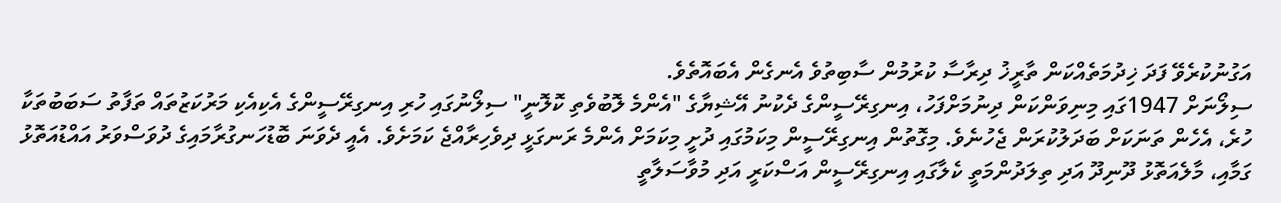އަގުނުކުރެވޭ ފަދަ ޚިދުމަތެއްކަން ތާރީޚު ދިރާސާ ކުރުމުން ސާބިތުވެ އެނގެން އެބައޮތެވެ.
ސިލޯނަށް 1947ގައި މިނިވަންކަން ދިނުމަށްފަހު، އިނގިރޭސީންގެ ދެކުނު އޭޝިޔާގެ "އެންމެ ލޮބުވެތި ކޮލޮނީ" ސިލޯނުގައި ހުރި އިނގިރޭސީންގެ އެކިއެކި މަރުކަޒުތައް ތަފާތު ސަބަބުތަކާ ހުރެ، އެހެން ތަނަކަށް ބަދަލުކުރަން ޖެހުނެވެ. މިގޮތުން އިނގިރޭސީން މިކަމުގައި ދުށީ މިކަމަށް އެންމެ ރަނގަޅީ ދިވެހިރާއްޖެ ކަމަށެވެ. އެއީ ދެވަނަ ބޮޑުހަނގުރާމައިގެ ދުވަސްވަރު އައްޑުއަތޮޅު ގަމާއި، މާލެއަތޮޅު ދޫނިދޫ އަދި ތިލަދުންމަތީ ކެލާގައި އިނގިރޭސީން އަސްކަރީ އަދި މުވާސަލާތީ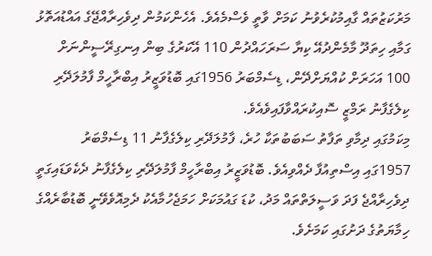މަރުކަޒުތައް ގާއިމުކުރެވުނު ކަމަށް ވާތީ ވެސްމެއެވެ. އެހެންކަމުން ދިވެހިރާއްޖޭގެ އައްޑުއަތޮޅު ގަމާއި ހިތަދޫ މާމެންދުއޭ ކިޔާ ސަރަހައްދުން 110 އޭކަރުގެ ބިން އިނގިރޭސީންނަށް 100 އަހަރަށް ކުއްޔަށްދޭން، ޑިސެމްބަރު 1956ގައި ބޮޑުވަޒީރު އިބްރާހީމް ފާމުލަދޭރި ކިލެގެފާނު ރަމްޒީ ސޮއިކުރައްވާފައިވެއެވެ.
މިކަމުގައި ދިމާވި ތަފާތު ސަބަބުތަކާ ހުރެ، ފާމުލަދޭރި ކިލެގެފާނު 11 ޑިސެމްބަރު 1957ގައި އިސްތިއުފާ ދެއްވިއެވެ. ބޮޑުވަޒީރު އިބްރާހީމް ފާމުލަދޭރި ކިލެގެފާނު ދެކެވަޑައިގަތީ ދިވެހިރާއްޖެ ފަދަ ވަސީލަތްތައް މަދު، ކުޑަ ގައުމަކަށް ހަމަޖެހުމާއެކު ދެމިއޮވެވޭނީ ބޮޑުބާރެއްގެ ހިމާޔަތުގެ ދަށުގައި ކަމަށެވެ.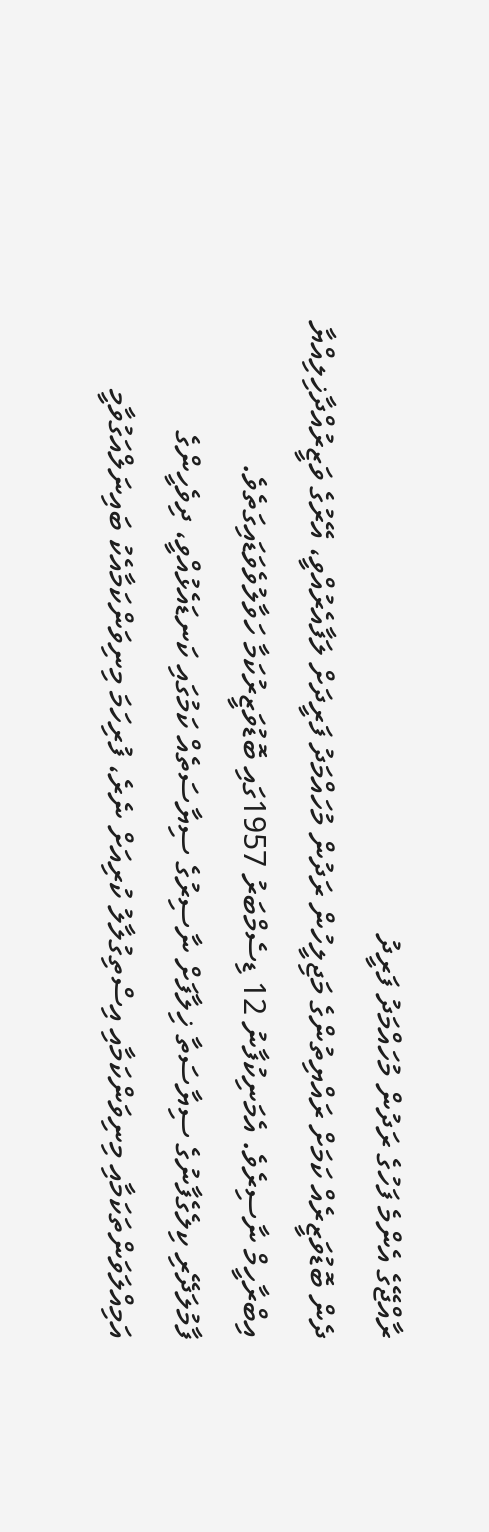ރާއްޖޭގެ އެންމެ ފަހުގެ ރަދުން މުހައްމަދު ފަރީދު
ދެން ބޮޑުވަޒީރެއް ކަމަށް ރައްޔިތުންގެ މަޖިލީހުން ރަދުން މުހައްމަދު ފަރީދަށް ލަފާއެރުއްވީ، އޭރުގެ ވަޒީރުއްދާޚިލިއްޔާ އިބްރާހީމް ނާސިރެވެ. އެމަނިކުފާނު 12 ޑިސެމްބަރު 1957ގައި ބޮޑުވަޒީރުކަމާ ހަވާލުވެވަޑައިގަތެވެ.
ފާމުލަދޭރި ކިލެގެފާނުގެ ސިޔާސަތާ ޚިލާފަށް ނާސިރުގެ ސިޔާސަތެއް ކަމުގައި ކަނޑައެޅުއްވީ، ދިވެހީންގެ އަމިއްލަވަންތަކަމާއި މިނިވަންކަމާއި އިސްތިގުލާލު ކުރިއަށް ނެރެ، ފުރިހަމަ މިނިވަންކަމާއެކު ބައިނަލްއަގުވާމީ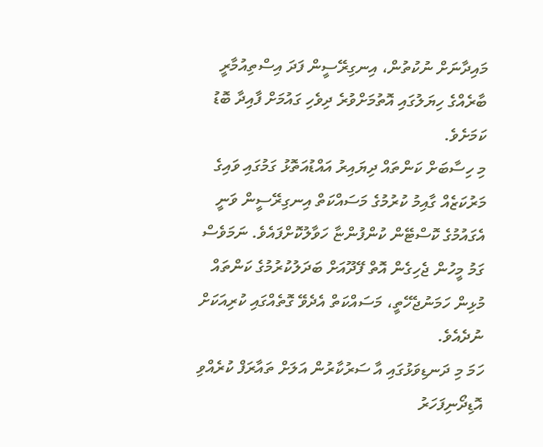މައިދާނަށް ނުކުތުން، އިނގިރޭސީން ފަދަ އިސްތިއުމާރީ ބާރެއްގެ ހިޔަލުގައި އޮތުމަށްވުރެ ދިވެހި ގައުމަށް ފާއިދާ ބޮޑު ކަމަށެވެ.
މި ހިސާބަށް ކަންތައް ދިޔައިރު އައްޑުއަތޮޅު ގަމުގައި ވައިގެ މަރުކަޒެއް ގާއިމު ކުރުމުގެ މަސައްކަތް އިނގިރޭސީން ވަނީ އެގައުމުގެ ކޮސްޓޭން ކުންފުންޏާ ހަވާލުކޮށްފައެވެ. ނަމަވެސް ގަމު މީހުން ޖެހިގެން އޮތް ފޭދޫއަށް ބަދަލުކުރުމުގެ ކަންތައް މުޅިން ހަމަނުޖެހޭތީ، މަސައްކަތް އެދެވޭ ގޮތެއްގައި ކުރިއަކަށް ނުދެއެވެ.
ހަމަ މި ދަނޑިވަޅުގައި އާ ސަރުކާރުން އަލަށް ތައާރަފް ކުރެއްވި އޮޑިދޯނިފަހަރު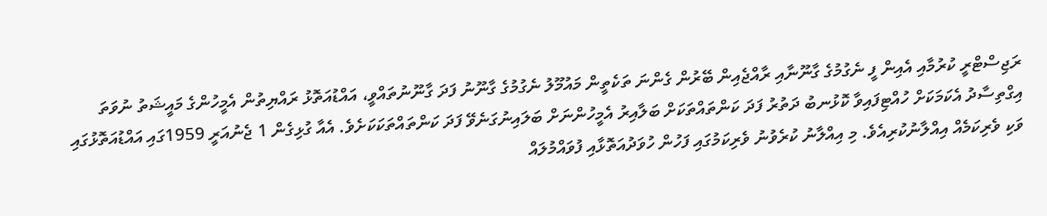ރަޖިސްޓްރީ ކުރުމާއި އެއިން ފީ ނެގުމުގެ ގާނޫނާއި ރާއްޖެއިން ބޭރުން ގެންނަ ތަކެތީން މައުމޫލު ނެގުމުގެ ގާނޫނު ފަދަ ގާނޫނުތައްވީ، އައްޑުއަތޮޅު ރައްޔިތުން އެމީހުންގެ މައީޝަތު ނުވަތަ އިގްތިސާދު އެކަމަކަށް ހުއްޓިފައިވާ ކޮޅުނބު ދަތުރު ފަދަ ކަންތައްތަކަށް ބަލާއިރު އެމީހުންނަށް ބަލައިނުގަނެވޭ ފަދަ ކަންތައްތަކަކަށެވެ. އެއާ ގުޅިގެން 1 ޖެނުއަރީ 1959ގައި އައްޑުއަތޮޅުގައި ވަކި ވެރިކަމެއް އިއްލާނުކުރިއެވެ. މި އިއްލާނު ކުރެވުނު ވެރިކަމުގައި ފަހުން ހުވަދުއަތޮޅާއި ފުވައްމުލައް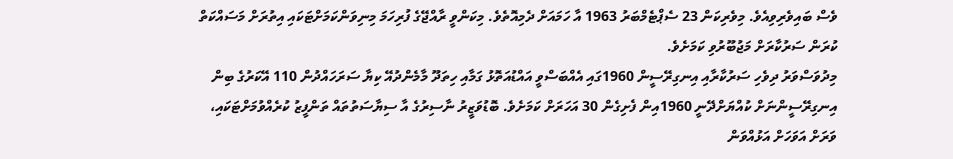ވެސް ބައިވެރިވިއެވެ. މިވެރިކަން 23 ސެޕްޓެމްބަރު 1963 އާ ހަމައަށް ދެމިއޮތެވެ. މިކަންވީ ރާއްޖޭގެ ފުރިހަމަ މިނިވަންކަމަށްޓަކައި އިތުރަށް މަސައްކަތް ކުރަން ސަރުކާރަށް މަޖުބޫރުވި ކަމަށެވެ.
މިދުވަސްވަރު ދިވެހި ސަރުކާރާއި އިނގިރޭސީން 1960ގައި އެއްބަސްވީ އައްޑުއަތޮޅު ގަމާއި ހިތަދޫ މާމެންދުއޭ ކިޔާ ސަރަހައްދުން 110 އޭކަރުގެ ބިން އިނގިރޭސީންނަށް ކުއްޔަށްދޭނީ 1960އިން ފެށިގެން 30 އަހަރަށް ކަމަށެވެ. ބޮޑުވަޒީރު ނާސިރުގެ އާ ސިޔާސަތުތައް ތަންފީޒު ކުރެއްވުމަށްޓަކައި، ވަރަށް އަވަހަށް އަޅުއްވަން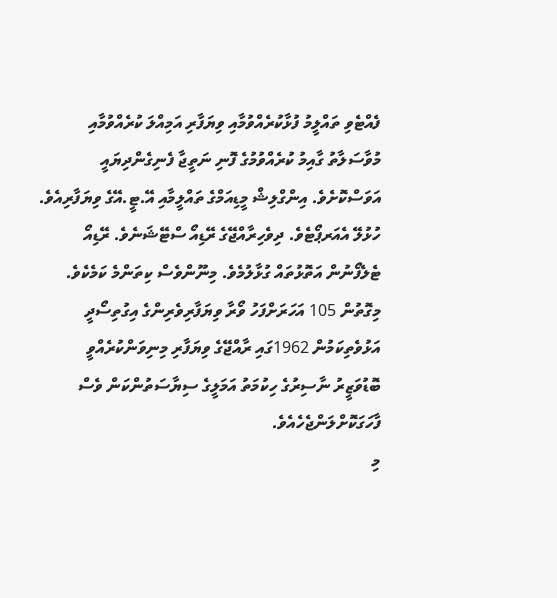ފެއްޓެވި ތައްލީމު ފުޅާކުރެއްވުމާއި ވިޔަފާރި އަމިއްލަ ކުރެއްވުމާއި މުވާސަލާތު ގާއިމު ކުރެއްވުމުގެ ފޮނި ނަތީޖާ ފެނިގެންދިޔައީ އަވަސްކޮށެވެ. އިންގްލިޝް މީޑިއަމްގެ ތައްލީމާއި އޭ.ޓީ.އޭގެ ވިޔަފާރިއެވެ. ހުޅުލޭ އެއަރޕޯޓެވެ. ދިވެހިރާއްޖޭގެ ރޭޑިއޯ ސްޓޭޝަނެވެ. ރޭޑިއޯ ޓެލެފޯނުން އަތޮޅުތައް ގުޅާލުމެވެ. މިނޫންވެސް ކިތަންމެ ކަމެކެވެ. މިގޮތުން 105 އަހަރަށްފަހު ވޯރާ ވިޔަފާރިވެރިންގެ އިގުތިސޯދީ އަޅުވެތިކަމުން 1962ގައި ރާއްޖޭގެ ވިޔަފާރި މިނިވަންކުރެއްވީ ބޮޑުވަޒީރު ނާސިރުގެ ހިކުމަތު އަމަލީގެ ސިޔާސަތުންކަން ވެސް ފާހަގަކޮށްލަންޖެހެއެވެ.
މި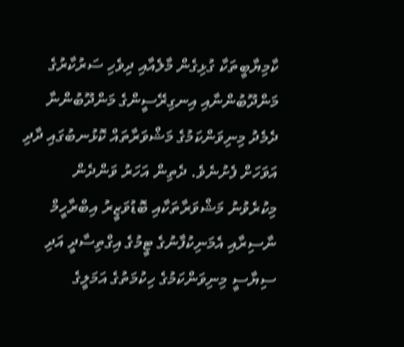ކާމިޔާބީތަކާ ގުޅިގެން މާލެއާއި ދިވެހި ސަރުކާރުގެ މަންދޫބުންނާއި އިނގިރޭސީންގެ މަންދޫބުންނާ ދެމެދު މިނިވަންކަމުގެ މަޝްވަރާތައް ކޮޅުނބުގައި ދާދި އަވަހަށް ފެށުނެވެ. ދެތިން އަހަރު ވަންދެން މިކުރެވުނު މަޝްވަރާތަކާއި ބޮޑުވަޒީރު އިބްރާހީމް ނާސިރާއި އެމަނިކުފާނުގެ ޓީމުގެ އިގްތިސާދީ އަދި ސިޔާސީ މިނިވަންކަމުގެ ހިކުމަތުގެ އަމަލީގެ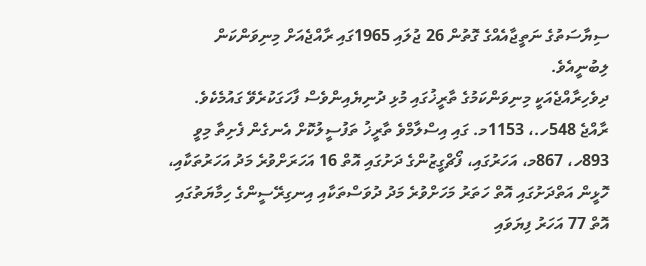ސިޔާސަތުގެ ނަތީޖާއެއްގެ ގޮތުން 26 ޖުލައި 1965ގައި ރާއްޖެއަށް މިނިވަންކަން ލިބުނީއެވެ.
ދިވެހިރާއްޖެއަކީ މިނިވަންކަމުގެ ތާރީޚުގައި މުޅި ދުނިޔެއިންވެސް ފާހަގަކުރެވޭ ގައުމެކެވެ. ރާއްޖެ 548ހ.، 1153މ. ގައި އިސްލާމްވެ ތާރީޚު ތަފުސީލުކޮށް އެނގެން ފެށިތާ މިވީ 893ހ، 867މ، އަހަރުގައި، ފޯޗްގީޒުންގެ ދަށުގައި އޮތް 16 އަހަރަށްވުރެ މަދު އަހަރުތަކާއި، ހޮޅީން އަތްދަށުގައި އޮތް ހަތަރު މަހަށްވުރެ މަދު ދުވަސްތަކާއި އިނގިރޭސީންގެ ހިމާޔަތުގައި އޮތް 77 އަހަރު ފިޔަވައި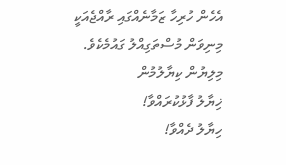އެހެން ހުރިހާ ޒަމާނެއްގައި ރާއްޖެއަކީ މިނިވަން މުސްތަގިއްލު ގައުމެކެވެ.
މިލިޔުން ކިޔާލުމުން
ޚިޔާލު ފާޅުކުރައްވާ!
ހިޔާލު ދެއްވާ!